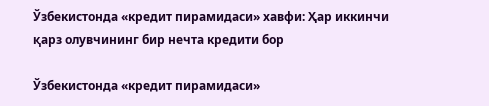Ўзбекистонда «кредит пирамидаси» хавфи: Ҳар иккинчи қарз олувчининг бир нечта кредити бор

Ўзбекистонда «кредит пирамидаси»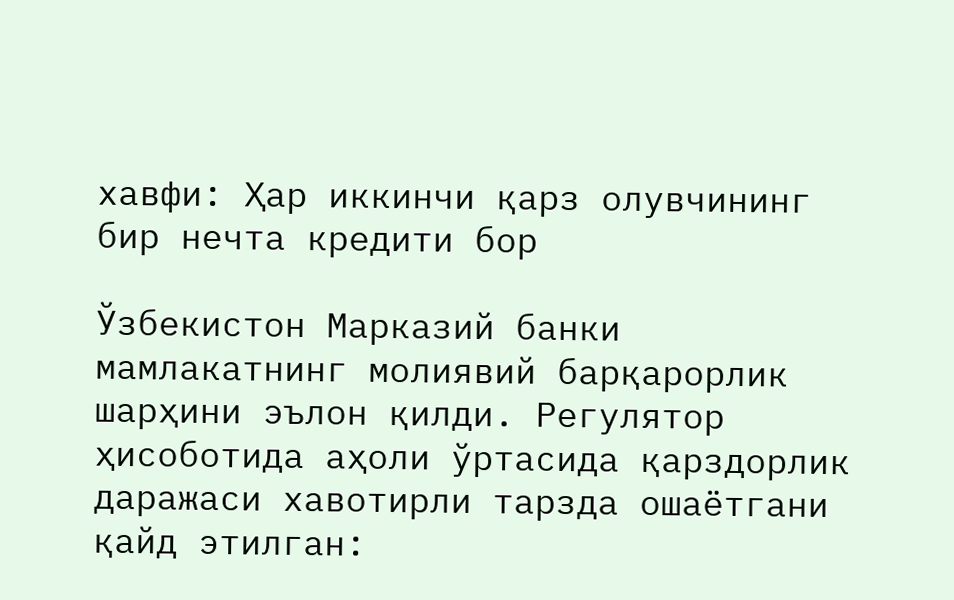хавфи: Ҳар иккинчи қарз олувчининг бир нечта кредити бор

Ўзбекистон Марказий банки мамлакатнинг молиявий барқарорлик шарҳини эълон қилди. Регулятор ҳисоботида аҳоли ўртасида қарздорлик даражаси хавотирли тарзда ошаётгани қайд этилган: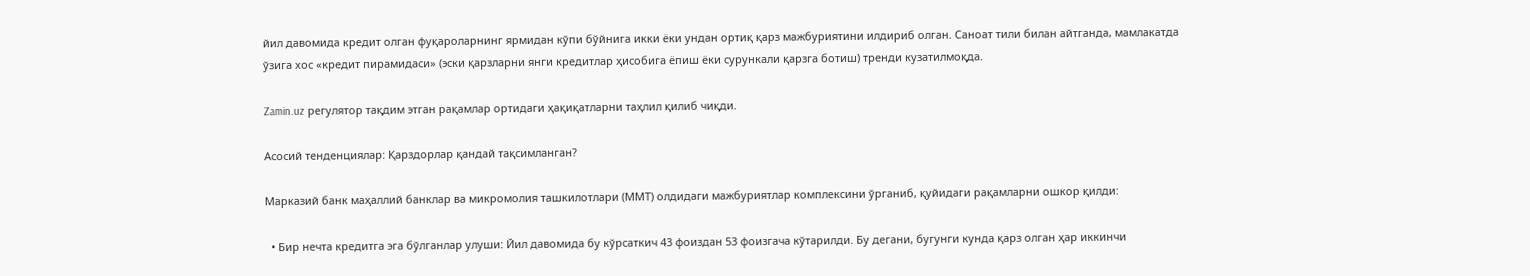йил давомида кредит олган фуқароларнинг ярмидан кўпи бўйнига икки ёки ундан ортиқ қарз мажбуриятини илдириб олган. Саноат тили билан айтганда, мамлакатда ўзига хос «кредит пирамидаси» (эски қарзларни янги кредитлар ҳисобига ёпиш ёки сурункали қарзга ботиш) тренди кузатилмоқда.

Zamin.uz регулятор тақдим этган рақамлар ортидаги ҳақиқатларни таҳлил қилиб чиқди.

Асосий тенденциялар: Қарздорлар қандай тақсимланган?

Марказий банк маҳаллий банклар ва микромолия ташкилотлари (ММТ) олдидаги мажбуриятлар комплексини ўрганиб, қуйидаги рақамларни ошкор қилди:

  • Бир нечта кредитга эга бўлганлар улуши: Йил давомида бу кўрсаткич 43 фоиздан 53 фоизгача кўтарилди. Бу дегани, бугунги кунда қарз олган ҳар иккинчи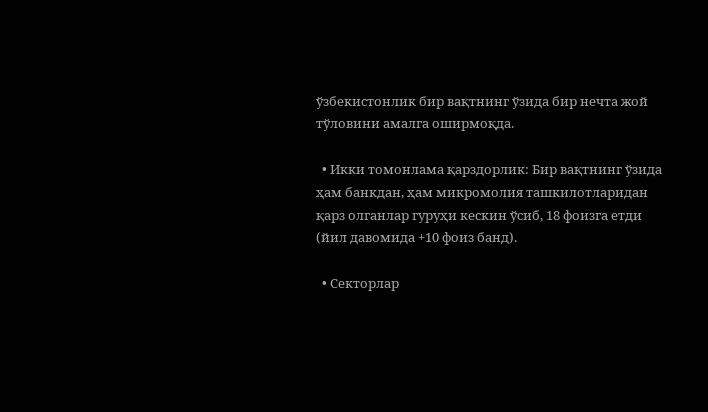ўзбекистонлик бир вақтнинг ўзида бир нечта жой тўловини амалга оширмоқда.

  • Икки томонлама қарздорлик: Бир вақтнинг ўзида ҳам банкдан, ҳам микромолия ташкилотларидан қарз олганлар гуруҳи кескин ўсиб, 18 фоизга етди (йил давомида +10 фоиз банд).

  • Секторлар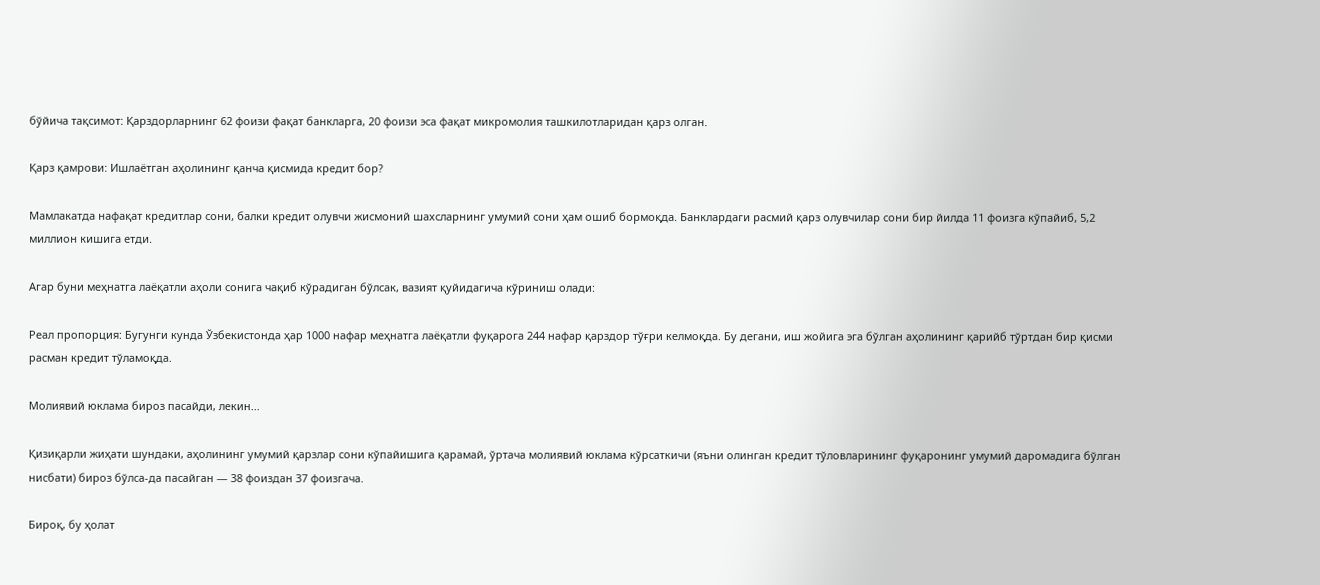бўйича тақсимот: Қарздорларнинг 62 фоизи фақат банкларга, 20 фоизи эса фақат микромолия ташкилотларидан қарз олган.

Қарз қамрови: Ишлаётган аҳолининг қанча қисмида кредит бор?

Мамлакатда нафақат кредитлар сони, балки кредит олувчи жисмоний шахсларнинг умумий сони ҳам ошиб бормоқда. Банклардаги расмий қарз олувчилар сони бир йилда 11 фоизга кўпайиб, 5,2 миллион кишига етди.

Агар буни меҳнатга лаёқатли аҳоли сонига чақиб кўрадиган бўлсак, вазият қуйидагича кўриниш олади:

Реал пропорция: Бугунги кунда Ўзбекистонда ҳар 1000 нафар меҳнатга лаёқатли фуқарога 244 нафар қарздор тўғри келмоқда. Бу дегани, иш жойига эга бўлган аҳолининг қарийб тўртдан бир қисми расман кредит тўламоқда.

Молиявий юклама бироз пасайди, лекин...

Қизиқарли жиҳати шундаки, аҳолининг умумий қарзлар сони кўпайишига қарамай, ўртача молиявий юклама кўрсаткичи (яъни олинган кредит тўловларининг фуқаронинг умумий даромадига бўлган нисбати) бироз бўлса-да пасайган — 38 фоиздан 37 фоизгача.

Бироқ, бу ҳолат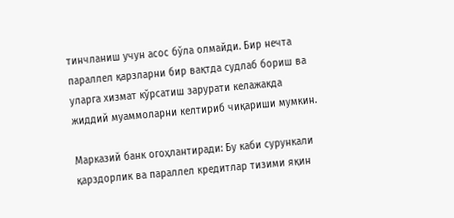тинчланиш учун асос бўла олмайди. Бир нечта параллел қарзларни бир вақтда судлаб бориш ва уларга хизмат кўрсатиш зарурати келажакда жиддий муаммоларни келтириб чиқариши мумкин.

Марказий банк огоҳлантиради: Бу каби сурункали қарздорлик ва параллел кредитлар тизими яқин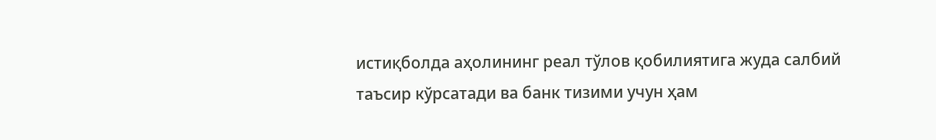истиқболда аҳолининг реал тўлов қобилиятига жуда салбий таъсир кўрсатади ва банк тизими учун ҳам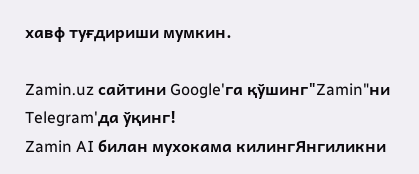хавф туғдириши мумкин.

Zamin.uz сайтини Google'га қўшинг"Zamin"ни Telegram'да ўқинг!
Zamin AI билан мухокама килингЯнгиликни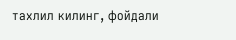тахлил килинг, фойдали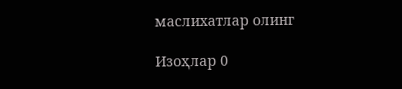маслихатлар олинг

Изоҳлар 0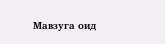Мавзуга оид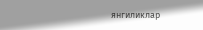янгиликлар